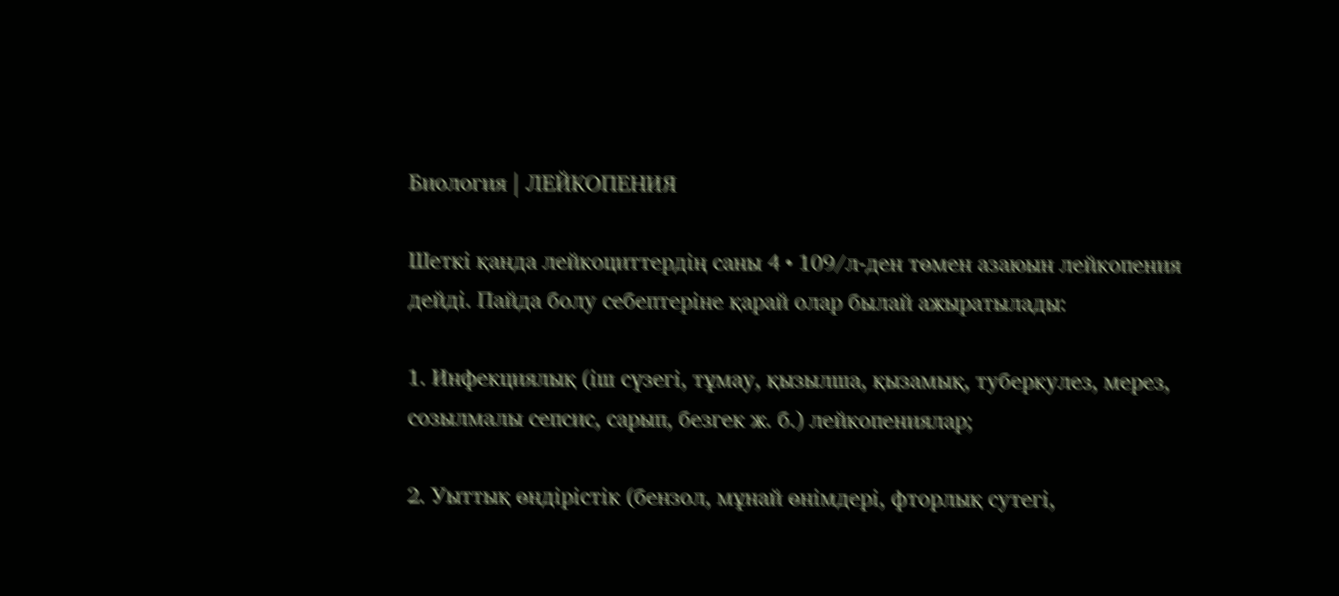Биология | ЛЕЙКОПЕНИЯ

Шеткі қанда лейкоциттердің саны 4 • 109/л-ден төмен азаюын лейкопения дейді. Пайда болу себептеріне қарай олар былай ажыратылады:

1. Инфекциялық (іш сүзегі, тұмау, қызылша, қызамық, туберкулез, мерез, созылмалы сепсис, сарып, безгек ж. б.) лейкопениялар;

2. Уыттық өндірістік (бензол, мұнай өнімдері, фторлық сутегі,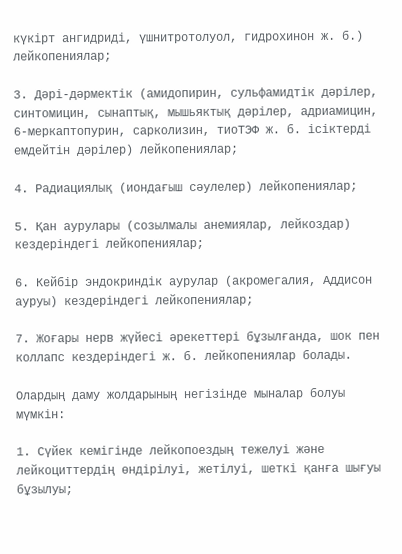күкірт ангидриді, үшнитротолуол, гидрохинон ж. б.) лейкопениялар;

3. Дәрі-дәрмектік (амидопирин, сульфамидтік дәрілер, синтомицин, сынаптық, мышьяктық дәрілер, адриамицин, 6-меркаптопурин, сарколизин, тиоТЭФ ж. б. ісіктерді емдейтін дәрілер) лейкопениялар;

4. Радиациялық (иондағыш сәулелер) лейкопениялар;

5. Қан аурулары (созылмалы анемиялар, лейкоздар) кездеріндегі лейкопениялар;

6. Кейбір эндокриндік аурулар (акромегалия, Аддисон ауруы) кездеріндегі лейкопениялар;

7. Жоғары нерв жүйесі әрекеттері бұзылғанда, шок пен коллапс кездеріндегі ж. б. лейкопениялар болады.

Олардың даму жолдарының негізінде мыналар болуы мүмкін:

1. Сүйек кемігінде лейкопоездың тежелуі және лейкоциттердің өндірілуі, жетілуі, шеткі қанға шығуы бұзылуы;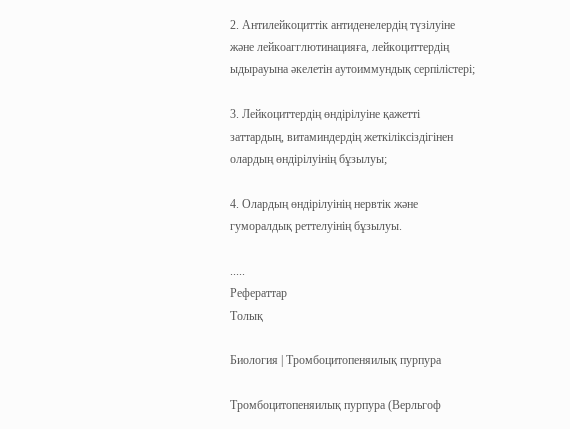2. Антилейкоциттік антиденелердің түзілуіне және лейкоагглютинацияға, лейкоциттердің ыдырауына әкелетін аутоиммундық серпілістері;

3. Лейкоциттердің өндірілуіне қажетті заттардың, витаминдердің жеткіліксіздігінен олардың өндірілуінің бұзылуы;

4. Олардың өндірілуінің нервтік және гуморалдық реттелуінің бұзылуы.

.....
Рефераттар
Толық

Биология | Тромбоцитопеняилық пурпура

Тромбоцитопеняилық пурпура (Верльгоф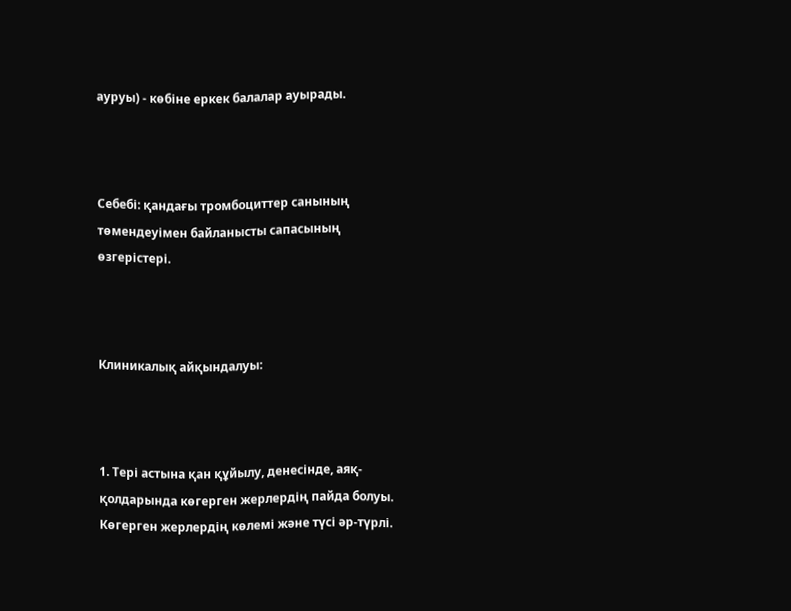ауруы) - көбіне еркек балалар ауырады.



Себебі: қандағы тромбоциттер санының төмендеуімен байланысты сапасының өзгерістері.



Клиникалық айқындалуы:



1. Тері астына қан құйылу, денесінде, аяқ-қолдарында көгерген жерлердің пайда болуы. Көгерген жерлердің көлемі және түсі әр-түрлі.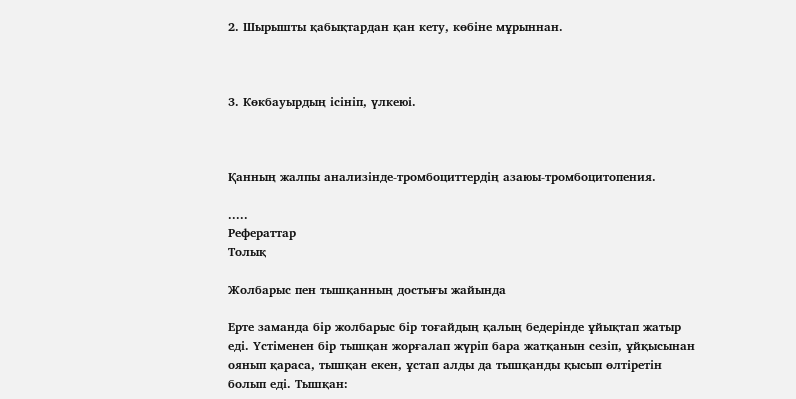2. Шырышты қабықтардан қан кету, көбіне мұрыннан.



3. Көкбауырдың ісініп, үлкеюі.



Қанның жалпы анализінде-тромбоциттердің азаюы-тромбоцитопения.

.....
Рефераттар
Толық

Жолбарыс пен тышқанның достығы жайында

Ерте заманда бір жолбарыс бір тоғайдың қалың бедерінде ұйықтап жатыр еді. Үстіменен бір тышқан жорғалап жүріп бара жатқанын сезіп, ұйқысынан оянып қараса, тышқан екен, ұстап алды да тышқанды қысып өлтіретін болып еді. Тышқан: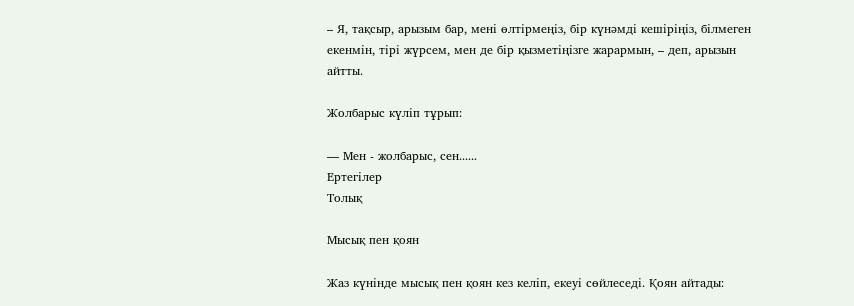– Я, тақсыр, арызым бар, мені өлтірмеңіз, бір күнәмді кешіріңіз, білмеген екенмін, тірі жүрсем, мен де бір қызметіңізге жарармын, – деп, арызын айтты.

Жолбарыс күліп тұрып:

— Мен - жолбарыс, сен......
Ертегілер
Толық

Мысық пен қоян

Жаз күнінде мысық пен қоян кез келіп, екеуі сөйлеседі. Қоян айтады: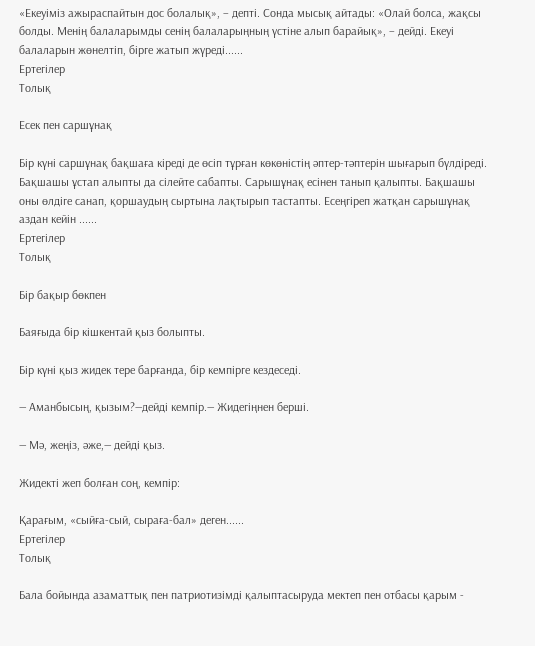«Екеуіміз ажыраспайтын дос болалық», – депті. Сонда мысық айтады: «Олай болса, жақсы болды. Менің балаларымды сенің балаларыңның үстіне алып барайық», – дейді. Екеуі балаларын жөнелтіп, бірге жатып жүреді......
Ертегілер
Толық

Есек пен саршұнақ

Бір күні саршұнақ бақшаға кіреді де өсіп тұрған көкөністің әптер-тәптерін шығарып бүлдіреді. Бақшашы ұстап алыпты да сілейте сабапты. Сарышұнақ есінен танып қалыпты. Бақшашы оны өлдіге санап, қоршаудың сыртына лақтырып тастапты. Есеңгіреп жатқан сарышұнақ аздан кейін ......
Ертегілер
Толық

Бір бақыр бөкпен

Баяғыда бір кішкентай қыз болыпты.

Бір күні қыз жидек тере барғанда, бір кемпірге кездеседі.

— Аманбысың, қызым?—дейді кемпір.— Жидегіңнен берші.

— Мә, жеңіз, әже,— дейді қыз.

Жидекті жеп болған соң, кемпір:

Қарағым, «сыйға-сый, сыраға-бал» деген......
Ертегілер
Толық

Бала бойында азаматтық пен патриотизімді қалыптасыруда мектеп пен отбасы қарым -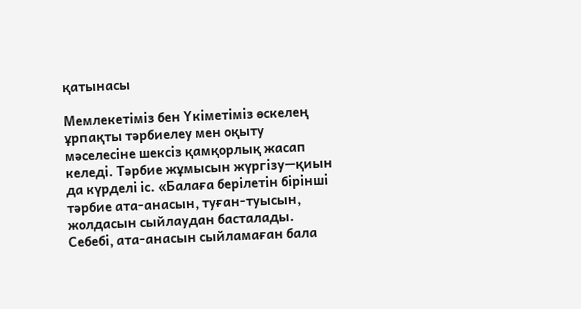қатынасы

Мемлекетіміз бен Үкіметіміз өскелең ұрпақты тәрбиелеу мен оқыту мәселесіне шексіз қамқорлық жасап келеді. Тәрбие жұмысын жүргізу—қиын да күрделі іс. «Балаға берілетін бірінші тәрбие ата-анасын, туған-туысын, жолдасын сыйлаудан басталады. Себебі, ата-анасын сыйламаған бала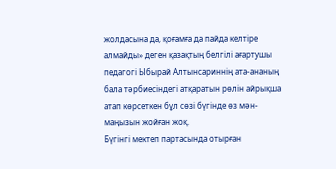жолдасына да, қоғамға да пайда келтіре алмайды» деген қазақтың белгілі ағартушы педагогі Ыбырай Алтынсариннің ата-ананың бала тәрбиесіндегі атқаратын рөлін айрықша атап көрсеткен бұл сөзі бүгінде өз мән-маңызын жойған жоқ.
Бүгінгі мектеп партасында отырған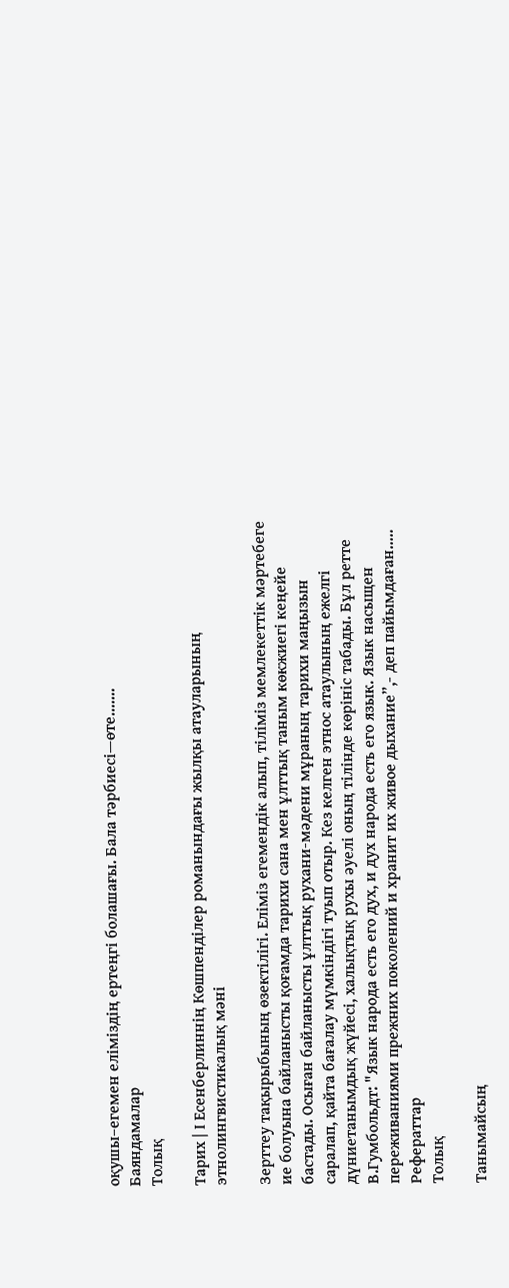оқушы–егемен еліміздің ертеңгі болашағы. Бала тәрбиесі—өте.......
Баяндамалар
Толық

Тарих | І Есенберлиннің Көшпенділер романындағы жылқы атауларының этнолингвистикалық мәні

Зерттеу тақырыбының өзектілігі. Еліміз егемендік алып, тіліміз мемлекеттік мәртебеге ие болуына байланысты қоғамда тарихи сана мен ұлттық таным көкжиегі кеңейе бастады. Осыған байланысты ұлттық рухани-мәдени мұраның тарихи маңызын саралап, қайта бағалау мүмкіндігі туып отыр. Кез келген этнос атаулының ежелгі дүниетанымдық жүйесі, халықтық рухы әуелі оның тілінде көрініс табады. Бұл ретте В.Гумбольдт: "Язык народа есть его дух, и дух народа есть его язык. Язык насыщен переживаниями прежних поколений и хранит их живое дыхание”,- деп пайымдаған.....
Рефераттар
Толық

Танымайсың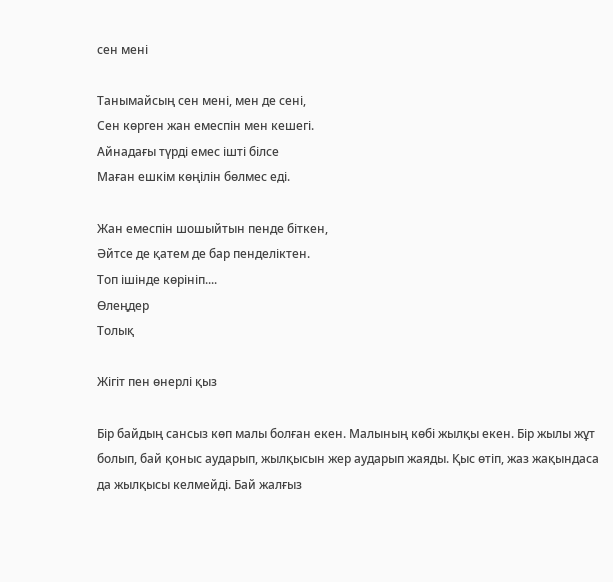сен мені

Танымайсың сен мені, мен де сені,
Сен көрген жан емеспін мен кешегі.
Айнадағы түрді емес ішті білсе
Маған ешкім көңілін бөлмес еді.

Жан емеспін шошыйтын пенде біткен,
Әйтсе де қатем де бар пенделіктен.
Топ ішінде көрініп....
Өлеңдер
Толық

Жігіт пен өнерлі қыз

Бір байдың сансыз көп малы болған екен. Малының көбі жылқы екен. Бір жылы жұт болып, бай қоныс аударып, жылқысын жер аударып жаяды. Қыс өтіп, жаз жақындаса да жылқысы келмейді. Бай жалғыз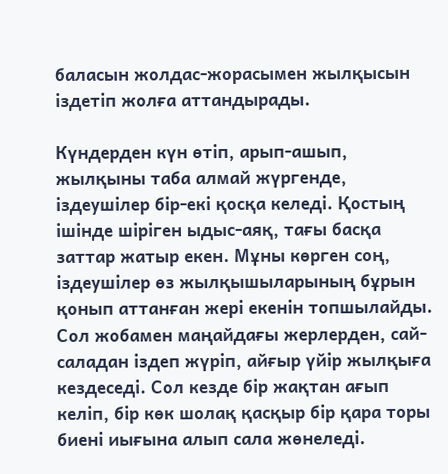баласын жолдас-жорасымен жылқысын іздетіп жолға аттандырады.

Күндерден күн өтіп, арып-ашып, жылқыны таба алмай жүргенде, іздеушілер бір-екі қосқа келеді. Қостың ішінде шіріген ыдыс-аяқ, тағы басқа заттар жатыр екен. Мұны көрген соң, іздеушілер өз жылқышыларының бұрын қонып аттанған жері екенін топшылайды. Сол жобамен маңайдағы жерлерден, сай-саладан іздеп жүріп, айғыр үйір жылқыға кездеседі. Сол кезде бір жақтан ағып келіп, бір көк шолақ қасқыр бір қара торы биені иығына алып сала жөнеледі.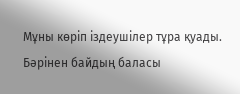Мұны көріп іздеушілер тұра қуады. Бәрінен байдың баласы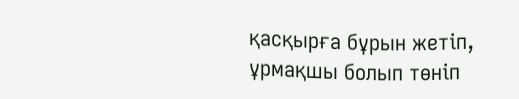қасқырға бұрын жетіп, ұрмақшы болып төніп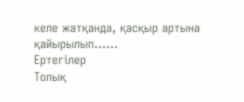келе жатқанда, қасқыр артына қайырылып......
Ертегілер
Толық